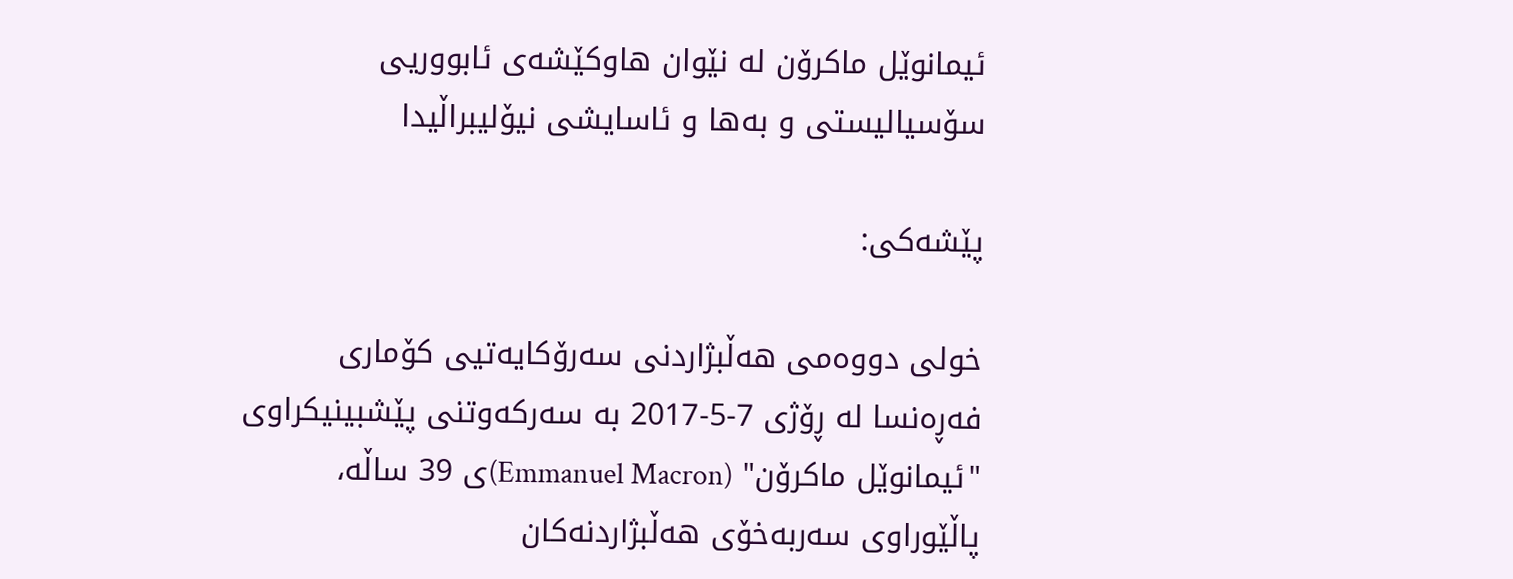ئیمانوێل ماكرۆن له‌ نێوان هاوكێشه‌ی ئابووریی سۆسیالیستی و به‌ها و ئاسایشی نیۆلیبراڵیدا

پێشه‌كی:

خولی دووه‌می هه‌ڵبژاردنی سه‌رۆكایه‌تیی كۆماری فه‌ڕه‌نسا له‌ ڕۆژی 7-5-2017 به‌ سه‌ركه‌وتنی پێشبینیكراوی "ئیمانوێل ماكرۆن" (Emmanuel Macron)ی 39 ساڵه‌، پاڵێوراوی سه‌ربه‌خۆی هه‌ڵبژاردنه‌كان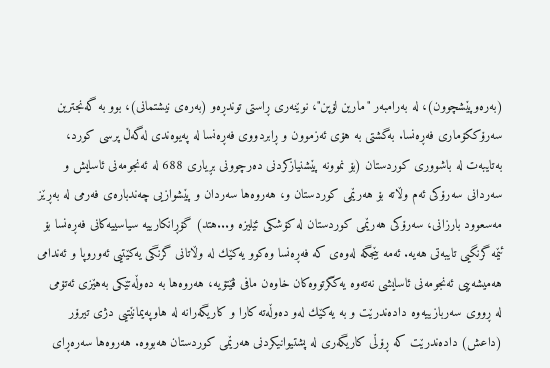(به‌ره‌وپێشچوون)، له ‌به‌رامبه‌ر "مارین لۆپن"، نوێنه‌ری ڕاستی توندڕه‌و (به‌ره‌ی نیشتمانی)، بوو به‌ گه‌نجترین سه‌رۆككۆماری فه‌ڕه‌نسا. به‌گشتی به‌ هۆی ئه‌زموون و ڕابردووی فه‌ڕه‌نسا له‌ په‌یوه‌ندی له‌گه‌ڵ پرسی كورد، به‌تایبه‌ت له‌ باشووری كوردستان (بۆ نموونه‌ پێشنیازكردنی ده‌رچوونی بڕیاری 688 له‌ ئه‌نجومه‌نی ئاسایش و سه‌ردانی سه‌رۆكی ئه‌م وڵاته‌ بۆ هه‌رێمی كوردستان و، هه‌روه‌ها سه‌ردان و پێشوازیی چه‌ندباره‌ی فه‌رمی له‌ به‌ڕێز مه‌سعوود بارزانی، سه‌رۆكی هه‌رێمی كوردستان له‌ كۆشكی ئێلیزه و...هتد‌) گۆڕانكارییه‌ سیاسییه‌كانی فه‌ڕه‌نسا بۆ ئێمه‌ گرنگیی تایبه‌تی هه‌یه‌. ئه‌مه‌ بێجگه‌ له‌وه‌ی كه‌ فه‌ڕه‌نسا وه‌كوو یه‌كێك له‌ وڵاتانی گرنگی یه‌كێتیی ئه‌وروپا و ئه‌ندامی هه‌میشه‌ییی ئه‌نجومه‌نی ئاسایشی نه‌ته‌وه‌ یه‌كگرتووه‌كان خاوه‌ن مافی ڤێتۆیه‌، هه‌روه‌ها به‌ ده‌وڵه‌تێكی به‌هێزی ئه‌تۆمی له ‌ڕووی سه‌ربازییه‌وه‌ داده‌ندرێت و به ‌یه‌كێك له‌و ده‌وڵه‌ته‌ كارا و كاریگه‌رانه‌ له‌ هاوپه‌یمانێتیی دژی تیرۆر (داعش) داده‌ندرێت كه‌ ڕۆڵی كاریگه‌ری له‌ پشتیوانیكردنی هه‌رێمی كوردستان هه‌بووه‌. هه‌روه‌ها سه‌ره‌ڕای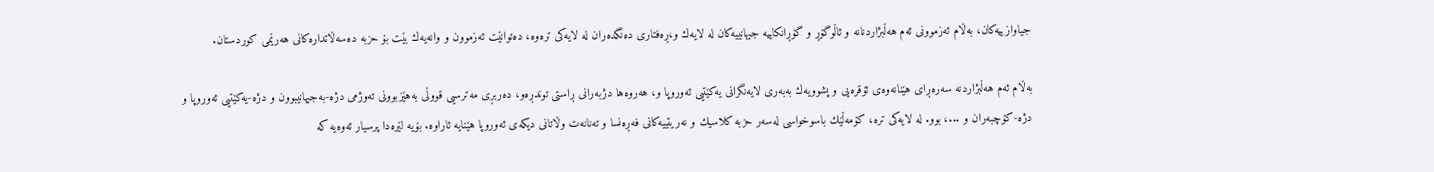جیاوازییه‌كان، به‌ڵام ئه‌زموونی ئه‌م هه‌ڵبژاردنانه‌ و ئاڵوگۆڕ و گۆڕانكاییه‌ جیهانییه‌كان له ‌لایه‌ك و،ڕه‌فتاری ده‌نگده‌ران له ‌لایه‌كی تره‌وه‌، ده‌توانێت ئه‌زموون و وانه‌یه‌ك بێت بۆ حزبه‌ ده‌سه‌ڵاتداره‌كانی هه‌رێمی كوردستان.

به‌ڵام ئه‌م هه‌ڵبژاردنه‌ سه‌ره‌ڕای هێنانه‌وه‌ی ئۆقره‌یی و پشوویه‌ك به‌به‌ری لایه‌نگرانی یه‌كێتیی ئه‌وروپا و، هه‌روه‌ها دژبه‌رانی ڕاستی توندڕه‌و، ده‌ربڕی مه‌ترسیی قووڵی به‌هێزبوونی ته‌وژمی دژه‌-به‌جیهانیبوون و دژه‌-یه‌كێتیی ئه‌وروپا و دژه‌-كۆچبه‌ران و ...، بوو. له ‌لایه‌كی تره‌، كۆمه‌ڵێك باسوخواسی له‌سه‌ر حزبه‌ كلاسیك و نه‌ریتییه‌كانی فه‌ڕه‌نسا و ته‌نانه‌ت وڵاتانی دیكه‌ی ئه‌وروپا هێنایه‌ ئاراوه‌. بۆیه‌ لێره‌دا پرسیار ئه‌وه‌یه‌ كه‌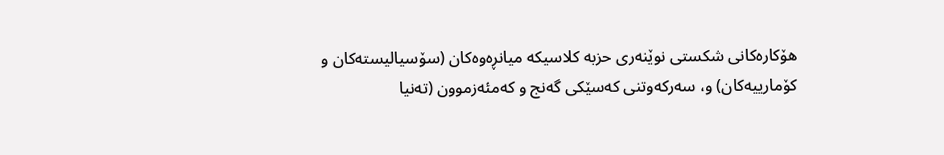هۆكاره‌كانی شكستی نوێنه‌ری حزبه‌ كلاسیكه میانڕه‌وه‌‌كان (سۆسیالیسته‌كان و كۆمارییه‌كان) و، سه‌ركه‌وتنی كه‌سێكی گه‌نج و كه‌مئه‌زموون (ته‌نیا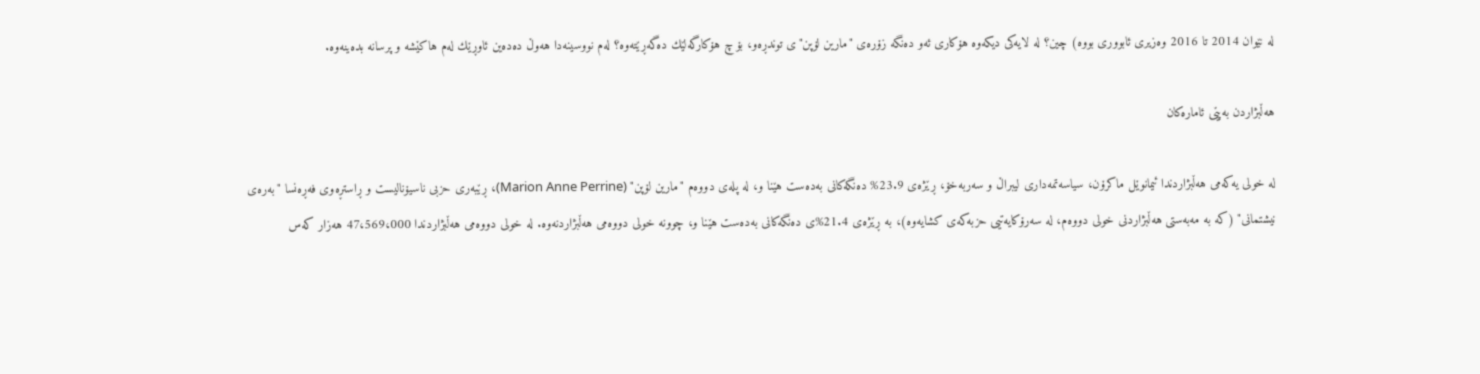له ‌نێوان 2014 تا 2016 وه‌زیری ئابووری بووه‌) چین؟ له ‌لایه‌كی دیكه‌وه‌ هۆكاری ئه‌و ده‌نگه‌ زۆره‌ی "مارین لۆپن"ی توندڕه‌و، بۆ چ هۆكارگه‌لێك ده‌گه‌ڕێته‌وه‌؟ له‌م نووسینه‌دا هه‌وڵ ده‌ده‌ین ئاوڕێك له‌م هاكێشه‌ و پرسانه‌ بده‌ینه‌وه‌.

هه‌ڵبژاردن به‌پێی ئاماره‌كان

له‌ خولی یه‌كه‌می هه‌ڵبژاردندا ئیمانوێل ماكرۆن، سیاسه‌تمه‌داری لیبراڵ و سه‌ربه‌خۆ، ڕێژه‌ی 23.9% ده‌نگه‌كانی به‌ده‌ست هێنا و، له‌ پله‌ی دووه‌م "مارین لۆپن" (Marion Anne Perrine)، ڕێبه‌ری حزبی ناسیۆنالیست و ڕاستڕه‌وی فه‌ڕه‌نسا "به‌ره‌ی نیشتمانی" (كه‌ به‌ مه‌به‌ستی هه‌ڵبژاردنی خولی دووه‌م، له‌ سه‌رۆكایه‌تیی حزبه‌كه‌ی كشایه‌وه‌)، به‌ ڕێژه‌ی 21.4%ی ده‌نگه‌كانی به‌ده‌ست هێنا و، چوونه‌ خولی دووه‌می هه‌ڵبژاردنه‌وه‌. له‌ خولی دووه‌می هه‌ڵبژاردندا 47،569،000 هه‌زار كه‌س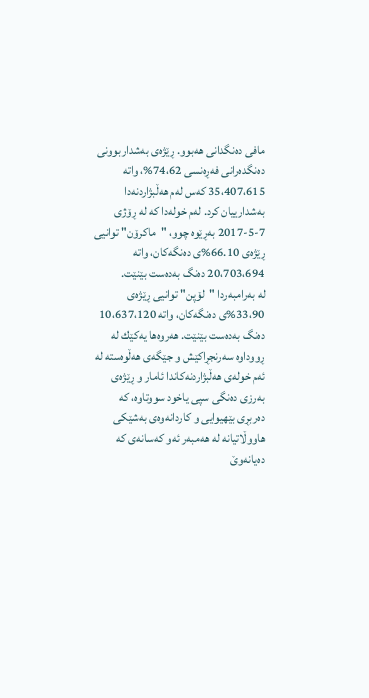مافی ده‌نگدانی هه‌بوو. ڕێژه‌ی به‌شداربوونی ده‌نگده‌رانی فه‌ڕه‌نسی 74،62%، واته‌ 35،407،615 كه‌س له‌م هه‌ڵبژاردنه‌دا به‌شدارییان كرد. له‌م خوله‌دا كه‌ له‌ ڕۆژی 7-5-2017 به‌ڕێوه‌ چوو، "ماكرۆن" توانیی ڕێژه‌ی 66.10%ی ده‌نگه‌كان، واته‌ 20،703،694 ده‌نگ به‌ده‌ست بێنێت. له ‌به‌رامبه‌ردا "لۆپن" توانیی ڕێژه‌ی 33،90%ی ده‌نگه‌كان، واته‌ 10،637،120 ده‌نگ به‌ده‌ست بێنێت. هه‌روه‌ها یه‌كێك له‌ ڕووداوه‌ سه‌رنجڕاكێش و جێگه‌ی هه‌ڵوه‌سته‌ له‌ ئه‌م خوله‌ی هه‌ڵبژاردنه‌كاندا ئامار و ڕێژه‌ی به‌رزی ده‌نگی سپی یاخود سووتاوه،‌ كه‌ ده‌ربڕی بێهیوایی و كاردانه‌وه‌ی به‌شێكی هاووڵاتیانه‌ له‌ هه‌مبه‌ر‌ ئه‌و كه‌سانه‌ی كه‌ ده‌یانه‌وێ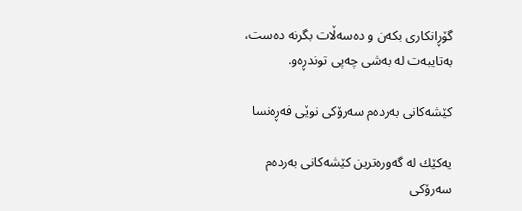گۆڕانكاری بكه‌ن و ده‌سه‌ڵات بگرنه‌ ده‌ست، به‌تایبه‌ت له‌ به‌شی چه‌پی توندڕه‌و‌.

كێشه‌كانی به‌رده‌م سه‌رۆكی نوێی فه‌ڕه‌نسا

یه‌كێك له‌ گه‌وره‌ترین كێشه‌كانی به‌رده‌م سه‌رۆكی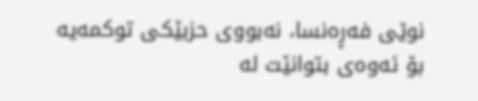نوێی فه‌ڕه‌نسا، نه‌بووی حزبێكی توكمه‌یه‌ بۆ ئه‌وه‌ی بتوانێت له‌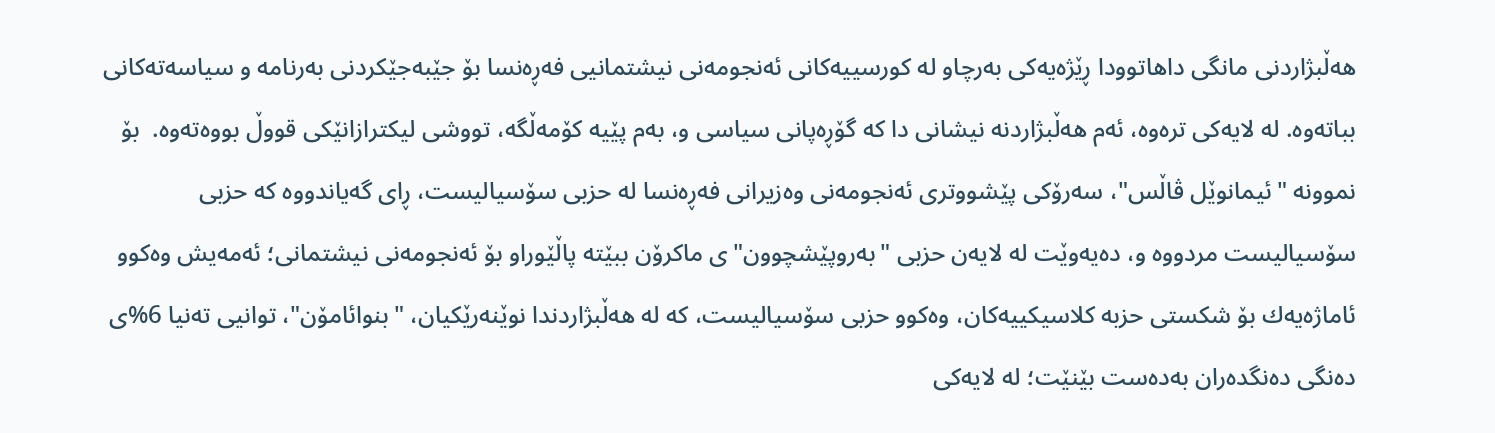هه‌ڵبژاردنی مانگی داهاتوودا ڕێژه‌یه‌كی به‌رچاو له‌ كورسییه‌كانی ئه‌نجومه‌نی نیشتمانیی فه‌ڕه‌نسا بۆ جێبه‌جێكردنی به‌رنامه‌ و سیاسه‌ته‌كانی بباته‌وه‌. له ‌لایه‌كی تره‌وه‌، ئه‌م هه‌ڵبژاردنه‌ نیشانی دا كه‌ گۆڕه‌پانی سیاسی و، به‌م پێیه‌ كۆمه‌ڵگه،‌ تووشی لیكترازانێكی قووڵ بووه‌ته‌وه‌.  بۆ نموونه‌ "ئیمانوێل ڤاڵس"، سه‌رۆكی پێشووتری ئه‌نجومه‌نی وه‌زیرانی فه‌ڕه‌نسا له‌ حزبی سۆسیالیست، ڕای گه‌یاندووه‌ كه‌ حزبی سۆسیالیست مردووه‌ و، ده‌یه‌وێت له ‌لایه‌ن حزبی "به‌روپێشچوون"ی ماكرۆن ببێته‌ پاڵێوراو بۆ ئه‌نجومه‌نی نیشتمانی؛ ئه‌مه‌یش وه‌كوو ئاماژه‌یه‌ك بۆ شكستی حزبه‌ كلاسیكییه‌كان، وه‌كوو حزبی سۆسیالیست، كه‌ له ‌هه‌ڵبژاردندا نوێنه‌رێكیان، "بنوائامۆن"، توانیی ته‌نیا 6%ی ده‌نگی ده‌نگده‌ران به‌ده‌ست بێنێت؛ له ‌لایه‌كی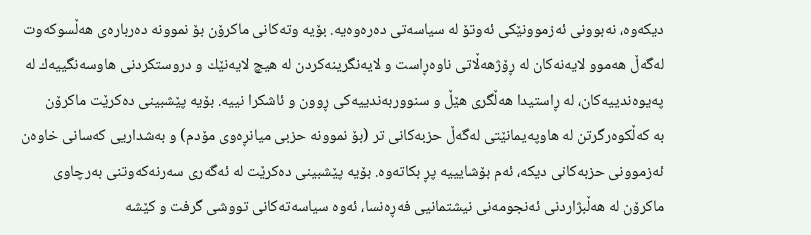دیكه‌وه،‌ نه‌بوونی ئه‌زموونێكی ئه‌وتۆ له‌ سیاسه‌تی ده‌ره‌وه‌یه‌. بۆیه‌ وته‌كانی ماكرۆن بۆ نموونه‌ ده‌رباره‌ی هه‌ڵسوكه‌وت له‌گه‌ڵ هه‌موو لایه‌نه‌كان له‌ ڕۆژهه‌ڵاتی ناوه‌ڕاست و لایه‌نگرینه‌كردن له ‌هیچ لایه‌نێك و دروستكردنی هاوسه‌نگییه‌ك له‌ په‌یوه‌ندییه‌كان، له‌ ڕاستیدا هه‌ڵگری هێڵ و سنووربه‌ندییه‌كی ڕوون و ئاشكرا نییه‌. بۆیه‌ پێشبینی ده‌كرێت ماكرۆن به ‌كه‌ڵكوه‌رگرتن له ‌هاوپه‌یمانێتی له‌گه‌ڵ حزبه‌كانی تر‌ (بۆ نموونه‌ حزبی میانڕه‌وی مۆدم) و به‌شداریی كه‌سانی خاوه‌ن ئه‌زموونی حزبه‌كانی دیكه،‌ ئه‌م بۆشایییه‌ پڕ بكاته‌وه‌. بۆیه‌ پێشبینی ده‌كرێت له‌ ئه‌گه‌ری سه‌رنه‌كه‌وتنی به‌رچاوی ماكرۆن له‌ هه‌ڵبژاردنی ئه‌نجومه‌نی نیشتمانیی فه‌ڕه‌نسا، ئه‌وه‌ سیاسه‌ته‌كانی تووشی گرفت و كێشه‌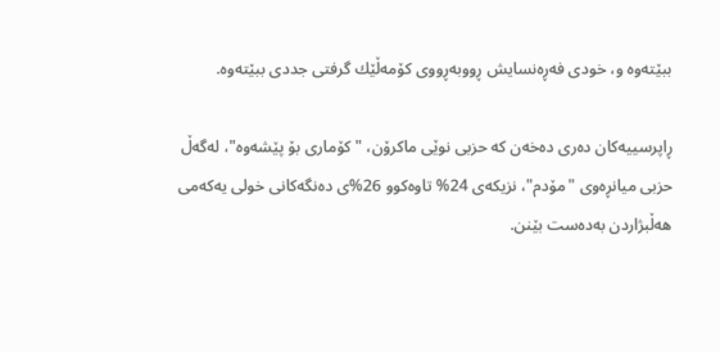ببێته‌وه‌ و، خودی فه‌ڕه‌نسایش ڕووبه‌ڕووی كۆمه‌ڵێك گرفتی جددی ببێته‌وه‌.

ڕاپرسییه‌كان ده‌ری ده‌خه‌ن كه‌ حزبی نوێی ماكرۆن، "كۆماری بۆ پێشه‌وه‌"، له‌گه‌ڵ حزبی میانڕه‌وی "مۆدم"، نزیكه‌ی 24% تاوه‌كوو 26%ی ده‌نگه‌كانی خولی یه‌كه‌می هه‌ڵبژاردن به‌ده‌ست بێنن.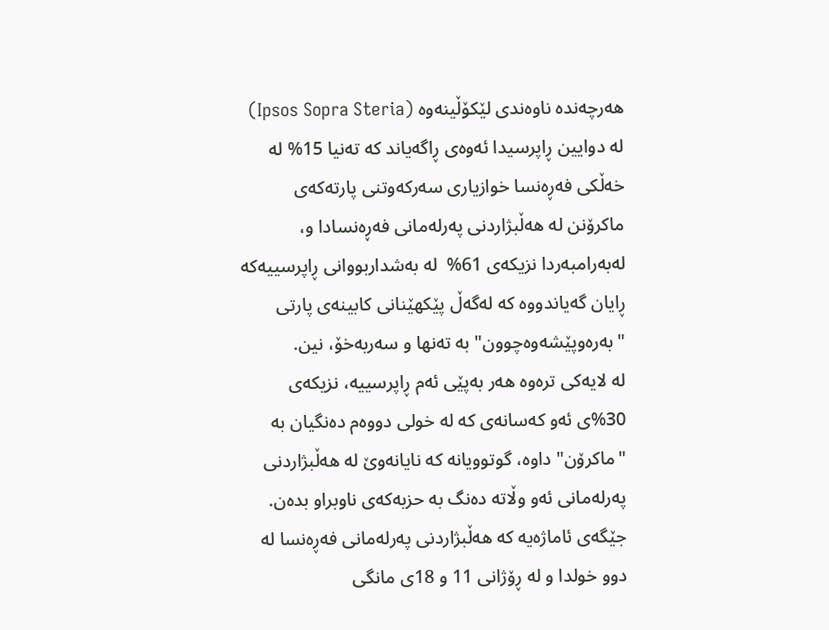هه‌رچه‌نده‌ ناوه‌ندی لێكۆڵینه‌وه‌ (Ipsos Sopra Steria) له‌ دوایین ڕاپرسیدا ئه‌وه‌ی ڕاگه‌یاند كه‌ ته‌نیا 15% له‌ خه‌ڵكی فه‌ڕه‌نسا خوازیاری سه‌ركه‌وتنی پارته‌كه‌ی ماكرۆنن له‌ هه‌ڵبژاردنی په‌رله‌مانی فه‌ڕه‌نسادا و، له‌به‌رامبه‌ردا نزیكه‌ی 61%  له‌ به‌شداربووانی ڕاپرسییه‌كه‌ ڕایان گه‌یاندووه‌ كه‌ له‌گه‌ڵ پێكهێنانی كابینه‌ی پارتی "به‌ره‌وپێشه‌وه‌چوون" به‌ ته‌نها و سه‌ربه‌خۆ، نین. له ‌لایه‌كی تره‌وه‌ هه‌ر به‌پێی ئه‌م ڕاپرسییه‌، نزیكه‌ی 30%ی ئه‌و كه‌سانه‌ی كه‌ له‌ خولی دووه‌م ده‌نگیان به‌ "ماكرۆن" داوه‌، گوتوویانه‌‌ كه‌ نایانه‌وێ له‌ هه‌ڵبژاردنی په‌رله‌مانی ئه‌و وڵاته‌ ده‌نگ به‌ حزبه‌كه‌ی ناوبراو بده‌ن. جێگه‌ی ئاماژه‌یه‌ كه‌ هه‌ڵبژاردنی په‌رله‌مانی فه‌ڕه‌نسا له‌ دوو خولدا و له ڕۆژانی‌ 11 و 18ی مانگی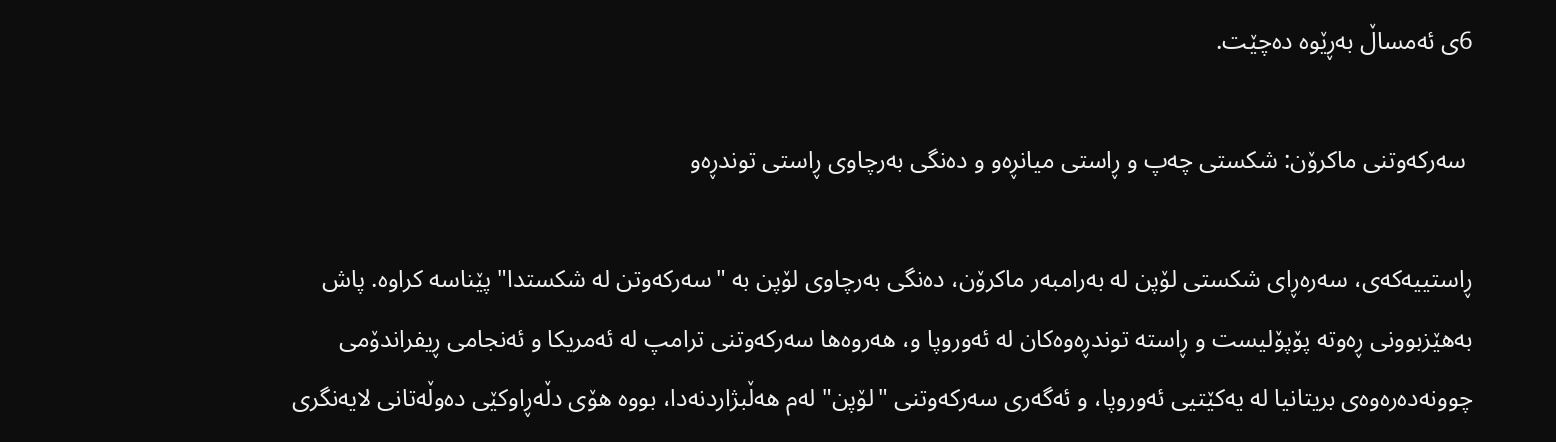6ی ئه‌مساڵ به‌ڕێوه‌ ده‌چێت.

 سه‌ركه‌وتنی ماكرۆن: شكستی چه‌پ و ڕاستی میانڕه‌و و ده‌نگی به‌رچاوی ڕاستی توندڕه‌و

ڕاستییه‌كه‌ی، سه‌ره‌ڕای شكستی لۆپن له ‌به‌رامبه‌ر ماكرۆن، ده‌نگی به‌رچاوی لۆپن به‌ "سه‌ركه‌وتن له‌ شكستدا" پێناسه‌ كراوه‌. پاش به‌هێزبوونی ڕه‌وته‌ پۆپۆلیست و ڕاسته‌ توندڕه‌وه‌كان له‌ ئه‌وروپا و، هه‌روه‌ها سه‌ركه‌وتنی ترامپ له‌ ئه‌مریكا و ئه‌نجامی ڕیفراندۆمی چوونه‌ده‌ره‌وه‌ی بریتانیا له‌ یه‌كێتیی ئه‌وروپا، و ئه‌گه‌ری‌ سه‌ركه‌وتنی "لۆپن" له‌م هه‌ڵبژاردنه‌دا،‌ بووه‌ هۆی دڵه‌ڕاوكێی ده‌وڵه‌تانی لایه‌نگری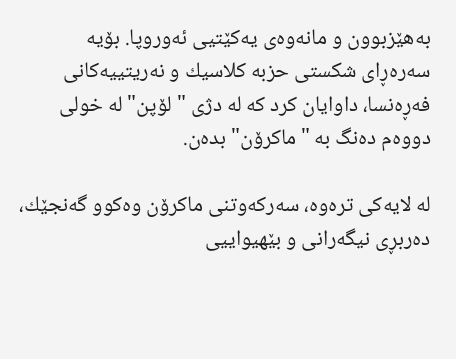به‌هێزبوون و مانه‌وه‌ی یه‌كێتیی ئه‌وروپا. بۆیه‌ سه‌ره‌ڕای شكستی حزبه‌ كلاسیك و نه‌ریتییه‌كانی فه‌ڕه‌نسا، داوایان كرد كه‌ له‌ دژی "لۆپن" له‌ خولی دووه‌م ده‌نگ به‌ "ماكرۆن" بده‌ن.

له ‌لایه‌كی تره‌وه‌، سه‌ركه‌وتنی ماكرۆن وه‌كوو گه‌نجێك، ده‌ربڕی نیگه‌رانی و بێهیواییی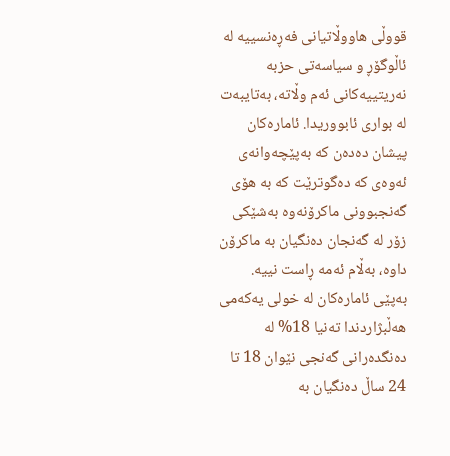قووڵی هاووڵاتیانی فه‌ڕه‌نسییه‌ له‌ ئاڵوگۆڕ و سیاسه‌تی حزبه‌ نه‌ریتییه‌كانی ئه‌م وڵاته‌، به‌تایبه‌ت له‌ بواری ئابووریدا. ئاماره‌كان پیشان ده‌ده‌ن كه‌ به‌پێچه‌وانه‌ی ئه‌وه‌ی كه‌ ده‌گوترێت كه‌ به‌ هۆی گه‌نجبوونی ماكرۆنه‌وه‌ به‌شێكی زۆر له‌ گه‌نجان ده‌نگیان به ماكرۆن داوه‌، به‌ڵام ئه‌مه‌ ڕاست نییه‌. به‌پێی ئاماره‌كان له‌ خولی یه‌كه‌می هه‌ڵبژاردندا ته‌نیا 18% له‌ ده‌نگده‌رانی گه‌نجی نێوان 18 تا 24 ساڵ ده‌نگیان به‌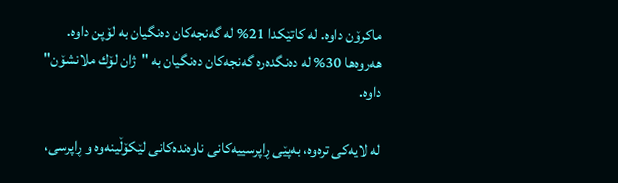ماكرۆن داوه‌. له ‌كاتێكدا 21% له‌ گه‌نجه‌كان ده‌نگیان به‌ لۆپن داوه‌. هه‌روه‌ها 30% له‌ ده‌نگده‌ره‌ گه‌نجه‌كان ده‌نگیان به‌ "ژان لۆك ملانشۆن" داوه‌.

له ‌لایه‌كی تره‌وه‌، به‌پێی ڕاپرسییه‌كانی ناوه‌نده‌كانی لێكۆڵینه‌وه‌ و ڕاپرسی،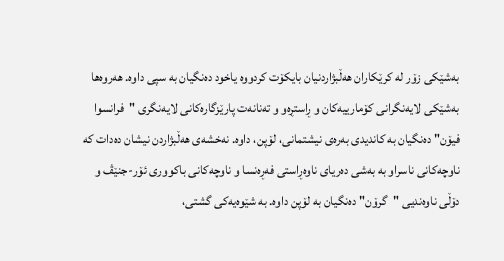به‌شێكی زۆر له‌ كرێكاران هه‌ڵبژاردنیان بایكۆت كردووه یاخود ده‌نگیان به ‌سپی داوه‌‌. هه‌روه‌ها به‌شێكی لایه‌نگرانی كۆمارییه‌كان و ڕاستڕه‌و و ته‌نانه‌ت پارێزگاره‌كانی لایه‌نگری "فرانسوا فیۆن" ده‌نگیان به‌ كاندیدی به‌ره‌ی نیشتمانی، لۆپن، داوه‌. نه‌خشه‌ی هه‌ڵبژاردن نیشان ده‌دات كه‌ ناوچه‌كانی ناسراو به‌ به‌شی ده‌ریای ناوه‌ڕاستی فه‌ڕه‌نسا و ناوچه‌كانی باكووری ئۆر-جنێڤ و دۆڵی ناوه‌ندیی "گرۆن" ده‌نگیان به‌ لۆپن داوه‌. به‌ شێوه‌یه‌كی گشتی،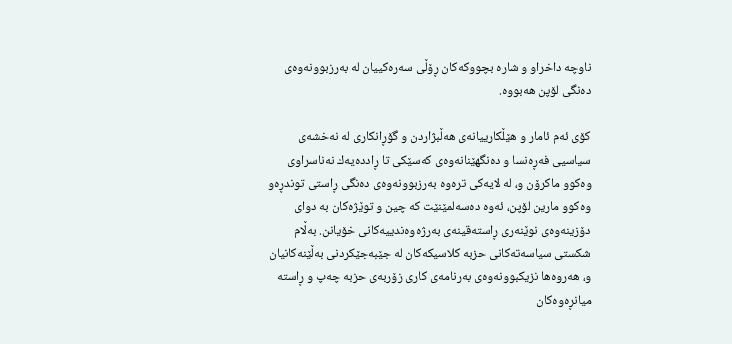ناوچه‌ داخراو و شاره‌ بچووكه‌كان ڕۆڵی سه‌ره‌كییان له‌ به‌رزبوونه‌وه‌ی ده‌نگی لۆپن هه‌بووه‌.

كۆی ئه‌م ئامار و هێڵكارییانه‌ی هه‌ڵبژاردن و گۆڕانكاری له‌ نه‌خشه‌ی سیاسیی فه‌ڕه‌نسا و ده‌نگهێنانه‌وه‌ی كه‌سێكی تا ڕادده‌یه‌ك نه‌ناسراوی وه‌كوو ماكرۆن و، له ‌لایه‌كی تره‌وه‌ به‌رزبوونه‌وه‌ی ده‌نگی ڕاستی توندڕه‌و وه‌كوو مارین لۆپن، ئه‌وه‌ ده‌سه‌لمێنێت كه‌ چین و توێژه‌كان به‌ دوای دۆزینه‌وه‌ی نوێنه‌ری ڕاسته‌قینه‌ی به‌رژه‌وه‌ندییه‌كانی خۆیانن. به‌ڵام شكستی سیاسه‌ته‌كانی حزبه‌ كلاسیكه‌كان له‌ جێبه‌جێكردنی به‌ڵێنه‌كانیان و، هه‌روه‌ها نزیكبوونه‌وه‌ی به‌رنامه‌ی كاری زۆربه‌ی حزبه‌ چه‌پ و ڕاسته‌‌ میانڕه‌وه‌كان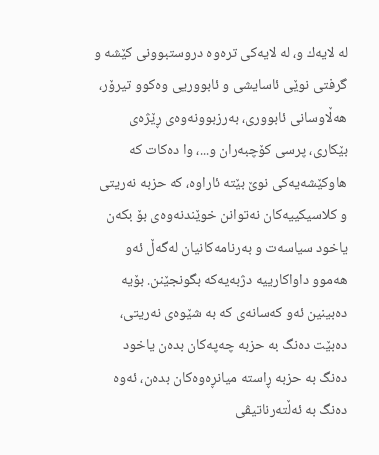له ‌لایه‌ك و، له ‌لایه‌كی تره‌وه‌ دروستبوونی كێشه‌ و گرفتی نوێی ئاسایشی و ئابووریی وه‌كوو تیرۆر، هه‌ڵاوسانی ئابووری، به‌رزبوونه‌وه‌ی ڕێژه‌ی بێكاری، پرسی كۆچبه‌ران و...، وا ده‌كات كه‌ هاوكێشه‌یه‌كی نوێ بێته‌ ئاراوه‌، كه‌ حزبه‌ نه‌ریتی و كلاسیكییه‌كان نه‌توانن خوێندنه‌وه‌ی بۆ بكه‌ن یاخود سیاسه‌ت و به‌رنامه‌كانیان له‌گه‌ڵ ئه‌و هه‌موو داواكارییه‌ دژبه‌یه‌كه‌ بگونجێنن. بۆیه‌ ده‌بینین ئه‌و كه‌سانه‌ی كه‌ به ‌شێوه‌ی نه‌ریتی، ده‌بێت ده‌نگ به‌ حزبه‌ چه‌په‌كان بده‌ن یاخود ده‌نگ به‌ حزبه‌ ڕاسته‌ میانڕه‌وه‌كان بده‌ن، ئه‌وه‌ ده‌نگ به‌ ئه‌ڵته‌ر‌ناتیڤی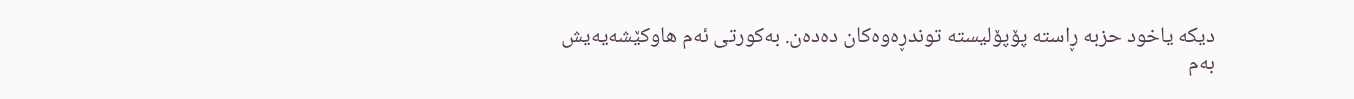دیكه‌ یاخود حزبه‌ ڕاسته‌ پۆپۆلیسته‌ توندڕه‌وه‌كان ده‌ده‌ن. به‌كورتی ئه‌م هاوكێشه‌یه‌یش به‌م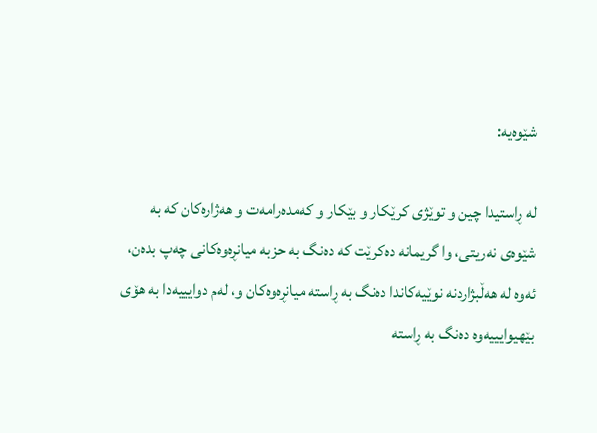شێوه‌یه‌:

له ‌ڕاستیدا چین و توێژی كرێكار و بێكار و كه‌مده‌رامه‌ت و هه‌ژاره‌كان كه‌ به‌ شێوه‌ی نه‌ریتی، وا گریمانه‌ ده‌كرێت كه‌ ده‌نگ به‌ حزبه‌ میانڕه‌وه‌كانی چه‌پ بده‌ن، ئه‌وه‌ له‌ هه‌ڵبژاردنه نوێیه‌‌كاندا ده‌نگ به‌ ڕاسته‌ میانڕه‌وه‌كان و، له‌م دوایییه‌دا به‌ هۆی بێهیوایییه‌وه‌ ده‌نگ به‌ ڕاسته‌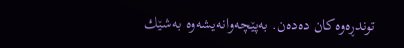توندڕه‌وه‌كان ده‌ده‌ن. به‌پێچه‌وانه‌یشه‌وه‌ به‌شێك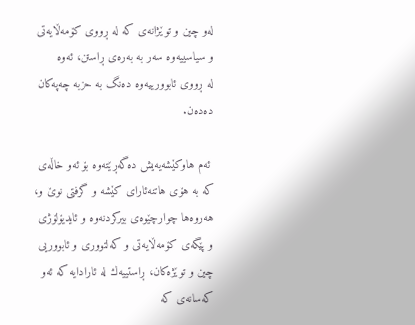له‌و چین و توێژانه‌ی كه‌ له ‌ڕووی كۆمه‌ڵایه‌تی و سیاسییه‌وه‌ سه‌ر به‌ به‌ره‌ی ڕاستن، ئه‌وه‌ له ‌ڕووی ئابوورییه‌وه‌ ده‌نگ به‌ حزبه‌ چه‌په‌كان ده‌ده‌ن.

 ئه‌م هاوكێشه‌یه‌یش‌ ده‌گه‌ڕێته‌وه‌ بۆ ئه‌و خاڵه‌ی كه‌ به‌ هۆی هاتنه‌ئارای كێشه‌ و گرفتی نوێ و، هه‌روه‌ها چوارچێوه‌ی بیركردنه‌وه‌ و ئایدیۆلۆژی و پێگه‌ی كۆمه‌ڵایه‌تی و كه‌لتووری و ئابووریی چین و توێژه‌كان، ڕاستییه‌ك له‌ ئارادایه‌ كه‌ ئه‌و كه‌سانه‌ی كه‌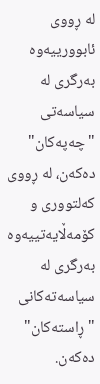له ‌ڕووی ئابوورییه‌وه‌ به‌رگری له‌ سیاسه‌تی "چه‌په‌كان" ده‌كه‌ن، له ‌ڕووی كه‌لتووری و كۆمه‌ڵایه‌تییه‌وه‌ به‌رگری له‌ سیاسه‌ته‌كانی  "ڕاسته‌كان" ده‌كه‌ن.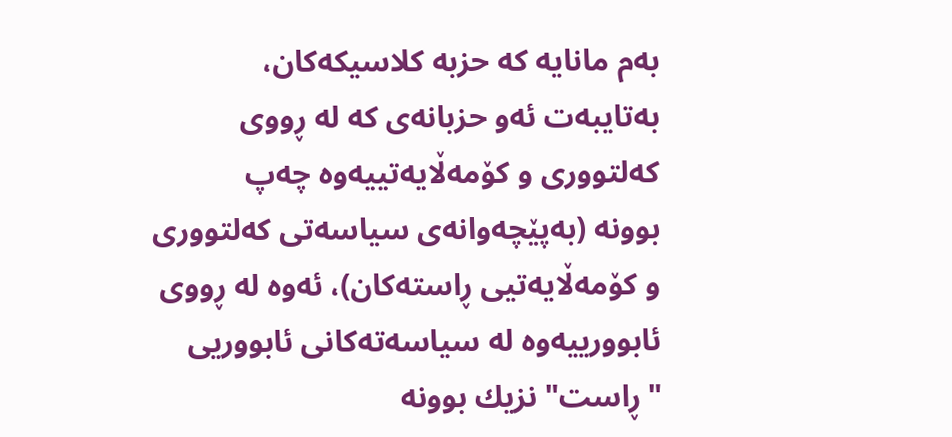به‌م مانایه‌ كه‌ حزبه‌ كلاسیكه‌كان، به‌تایبه‌ت ئه‌و حزبانه‌ی كه‌ له ‌ڕووی كه‌لتووری و كۆمه‌ڵایه‌تییه‌وه‌ چه‌پ بوونه ‌(به‌پێچه‌وانه‌ی سیاسه‌تی كه‌لتووری و كۆمه‌ڵایه‌تیی ڕاسته‌كان)، ئه‌وه‌ له‌ ڕووی ئابوورییه‌وه‌ له‌ سیاسه‌ته‌كانی ئابووریی "ڕاست" نزیك بوونه‌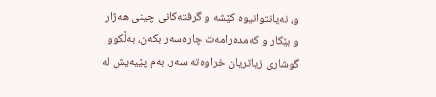و، نه‌یانتوانیوه‌ كێشه‌ و گرفته‌كانی چینی هه‌ژار و بێكار و كه‌مده‌رامه‌ت چاره‌سه‌ر بكه‌ن، به‌ڵكوو گوشاری زیاتریان خراوه‌ته‌ سه‌ر. به‌م پێیه‌یش له‌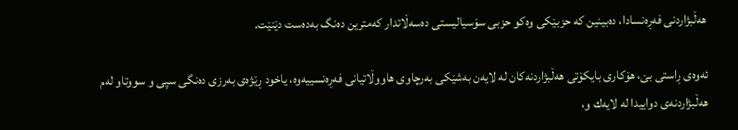هه‌ڵبژاردنی فه‌ڕه‌نسادا، ده‌بینین كه‌ حزبێكی وه‌كو حزبی سۆسیالیستی ده‌سه‌ڵاتدار كه‌مترین ده‌نگ به‌ده‌ست دێنێت.

ئه‌وه‌ی ڕاستی بێ، هۆكاری بایكۆتی هه‌ڵبژاردنه‌كان له ‌لایه‌ن به‌شێكی به‌رچاوی هاووڵاتیانی فه‌ڕه‌نسییه‌وه‌، یاخود ڕێژه‌ی به‌رزی ده‌نگی سپی و سووتاو له‌م هه‌ڵبژاردنه‌ی دواییدا له ‌لایه‌ك و،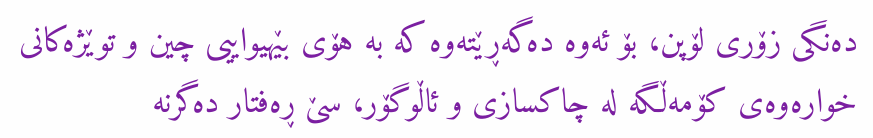ده‌نگی زۆری لۆپن، بۆ ئه‌وه‌ ده‌گه‌ڕێته‌وه ‌كه‌ به‌ هۆی بێهیواییی چین و توێژه‌كانی خواره‌وه‌ی كۆمه‌ڵگه‌ له‌ چاكسازی و ئاڵوگۆر، سێ ڕه‌فتار ده‌گرنه‌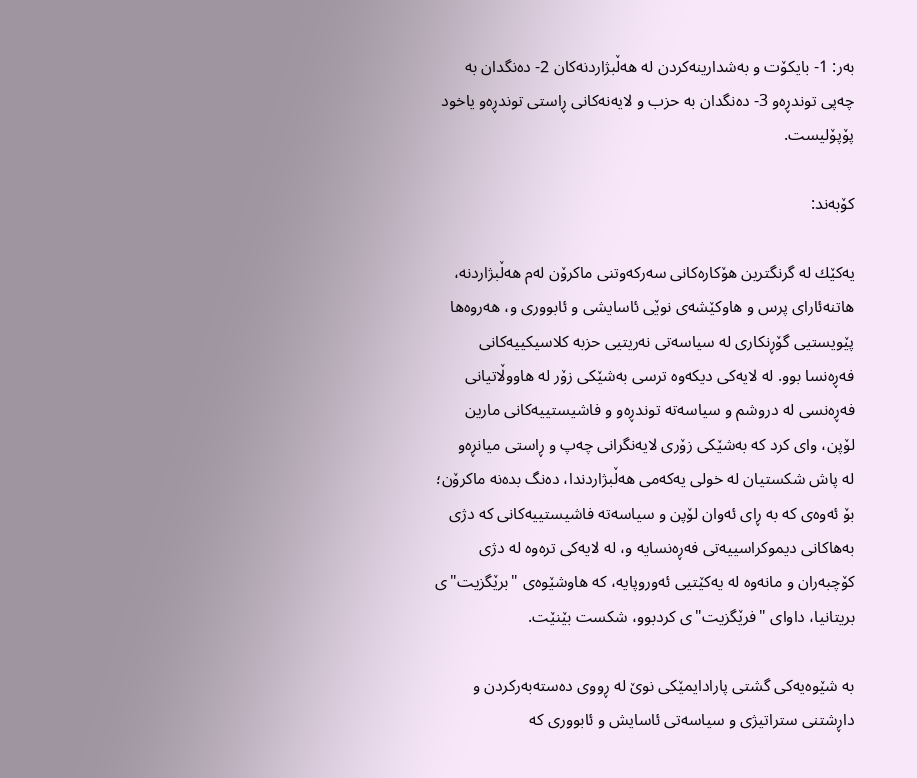به‌ر: 1- بایكۆت و به‌شدارینه‌كردن له‌ هه‌ڵبژاردنه‌كان 2- ده‌نگدان به‌ چه‌پی توندڕه‌و 3- ده‌نگدان به‌ حزب و لایه‌نه‌كانی ڕاستی توندڕه‌و یاخود پۆپۆلیست.

كۆبه‌ند:

یه‌كێك له‌ گرنگترین هۆكاره‌كانی سه‌ركه‌وتنی ماكرۆن له‌م هه‌ڵبژاردنه،‌ هاتنه‌ئارای پرس و هاوكێشه‌ی نوێی ئاسایشی و ئابووری و، هه‌روه‌ها پێویستیی گۆڕنكاری له‌ سیاسه‌تی نه‌ریتیی حزبه‌ كلاسیكییه‌كانی فه‌ڕه‌نسا بوو. له ‌لایه‌كی دیكه‌وه‌ ترسی به‌شێكی زۆر له‌ هاووڵاتیانی فه‌ڕه‌نسی له‌ دروشم و سیاسه‌ته‌ توندڕه‌و و فاشیستییه‌كانی مارین لۆپن، وای كرد كه‌ به‌شێكی زۆری لایه‌نگرانی چه‌پ و ڕاستی میانڕه‌و له ‌پاش شكستیان له‌ خولی یه‌كه‌می هه‌ڵبژاردندا، ده‌نگ بده‌نه‌ ماكرۆن؛ بۆ ئه‌وه‌ی كه‌ به ‌ڕای ئه‌وان لۆپن و سیاسه‌ته‌ فاشیستییه‌كانی كه‌ دژی به‌هاكانی دیموكراسییه‌تی فه‌ڕه‌نسایه‌ و، له ‌لایه‌كی تره‌وه‌ له‌ دژی كۆچبه‌ران و مانه‌وه‌ له‌ یه‌كێتیی ئه‌وروپایه،‌ كه‌ هاوشێوه‌ی "برێگزیت"ی بریتانیا، داوای "فرێگزیت"ی كردبوو، شكست بێنێت.

به‌ شێوه‌یه‌كی گشتی پارادایمێكی نوێ له‌ ڕووی ده‌سته‌به‌ركردن و داڕشتنی ستراتیژی و سیاسه‌تی ئاسایش و ئابووری كه‌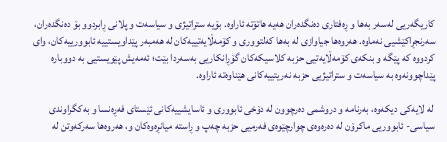كاریگه‌ریی له‌سه‌ر به‌ها و ڕه‌فتاری ده‌نگده‌ران هه‌یه‌ هاتۆته‌ ئاراوه‌. بۆیه‌ ستراتیژی و سیاسه‌ت و پلانی ڕابردوو بۆ ده‌نگده‌ران، سه‌ر‌نجڕاكێشیی نه‌ماوه‌. هه‌روه‌ها جیاوازی له‌ به‌ها كه‌لتووری و كۆمه‌ڵایه‌تییه‌كان له‌ هه‌مبه‌ر پێداویستییه‌ ئابوورییه‌كان، وای كردووه‌ كه‌ پێگه‌ و بنكه‌ی كۆمه‌ڵایه‌تیی حزبه‌ كلاسیكه‌كان گۆڕانكاریی به‌سه‌ردا بێت؛ ئه‌مه‌یش پێویستیی به‌ دووباره‌ پێداچوونه‌وه‌ به‌ سیاسه‌ت و ستراتیژیی حزبه‌ نه‌ریتییه‌كانی هێناوه‌ته‌ ئاراوه‌.

 له ‌لایه‌كی دیكه‌وه‌، به‌رنامه‌ و دروشمی ده‌رچوون له‌ دۆخی ئابووری و ئاسایشییه‌كانی ئێستای فه‌ڕه‌نسا و به‌كگراوندی سیاسی- ئابووریی ماكرۆن له‌ ده‌ره‌وه‌ی چوارچێوه‌ی فه‌رمیی حزبه‌ چه‌پ و ڕاسته‌ میانڕه‌وه‌كان و، هه‌روه‌ها سه‌ركه‌وتن له‌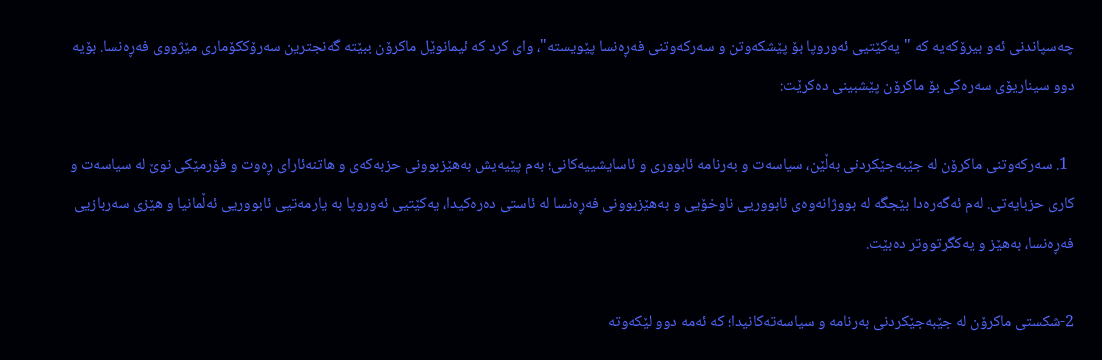چه‌سپاندنی ئه‌و بیرۆكه‌یه‌ كه‌ "یه‌كێتیی ئه‌وروپا بۆ پێشكه‌وتن و سه‌ركه‌وتنی فه‌ڕه‌نسا پێویسته"، وای كرد كه‌ ئیمانوێل ماكرۆن ببێته‌ گه‌نجترین سه‌رۆككۆماری مێژووی فه‌ڕه‌نسا. بۆیه‌ دوو سیناریۆی سه‌ره‌كی بۆ ماكرۆن پێشبینی ده‌كرێت:

  1. سه‌ركه‌وتنی ماكرۆن له‌ جێبه‌جێكردنی به‌ڵێن، سیاسه‌ت و به‌رنامه‌ ئابووری و ئاسایشییه‌كانی؛ به‌م پێیه‌یش به‌هێزبوونی حزبه‌كه‌ی و هاتنه‌ئارای ڕه‌وت و فۆرمێكی نوێ له‌ سیاسه‌ت و كاری حزبایه‌تی. له‌م ئه‌گه‌ره‌دا بێجگه‌ له‌ بووژانه‌وه‌ی ئابووریی ناوخۆیی‌ و به‌هێزبوونی فه‌ڕه‌نسا له‌ ئاستی ده‌ره‌كیدا، یه‌كێتیی ئه‌وروپا به‌ یارمه‌تیی ئابووریی ئه‌ڵمانیا و هێزی سه‌ربازیی فه‌ڕه‌نسا، به‌هێز و یه‌كگرتووتر ده‌بێت.

2-شكستی ماكرۆن له‌ جێبه‌جێكردنی به‌رنامه‌ و سیاسه‌ته‌كانیدا؛ كه‌ ئه‌مه‌ دوو لێكه‌وته‌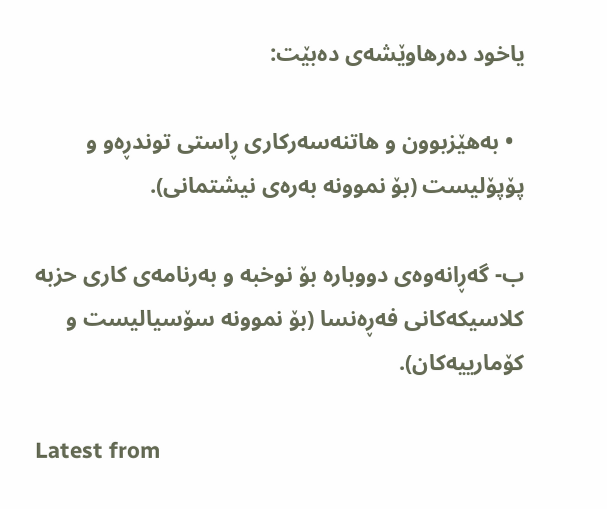یاخود ده‌رهاوێشه‌ی ده‌بێت:

  • به‌هێزبوون و هاتنه‌سه‌ركاری ڕاستی توندڕه‌و و پۆپۆلیست (بۆ نموونه‌ به‌ره‌ی نیشتمانی).

ب- گه‌ڕانه‌وه‌ی دووباره‌ بۆ نوخبه‌ و به‌رنامه‌ی كاری حزبه‌ كلاسیكه‌كانی فه‌ڕه‌نسا (بۆ نموونه‌ سۆسیالیست و كۆمارییه‌كان).

Latest from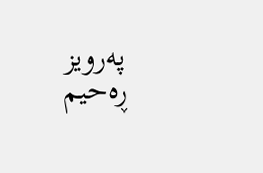پەرویز ڕەحیم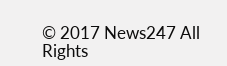© 2017 News247 All Rights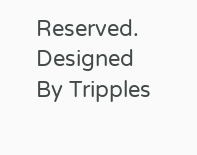Reserved. Designed By Tripples